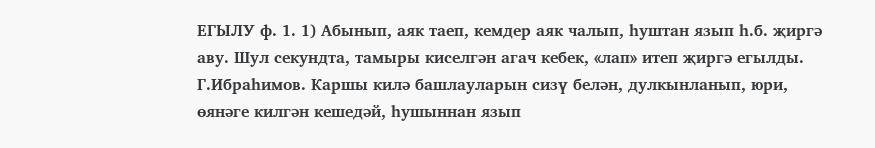ЕГЫЛУ ф. 1. 1) Абынып, аяк таеп, кемдер аяк чалып, һуштан язып һ.б. җиргә аву. Шул секундта, тамыры киселгән агач кебек, «лап» итеп җиргә егылды. Г.Ибраһимов. Каршы килә башлауларын сизү белән, дулкынланып, юри, өянәге килгән кешедәй, һушыннан язып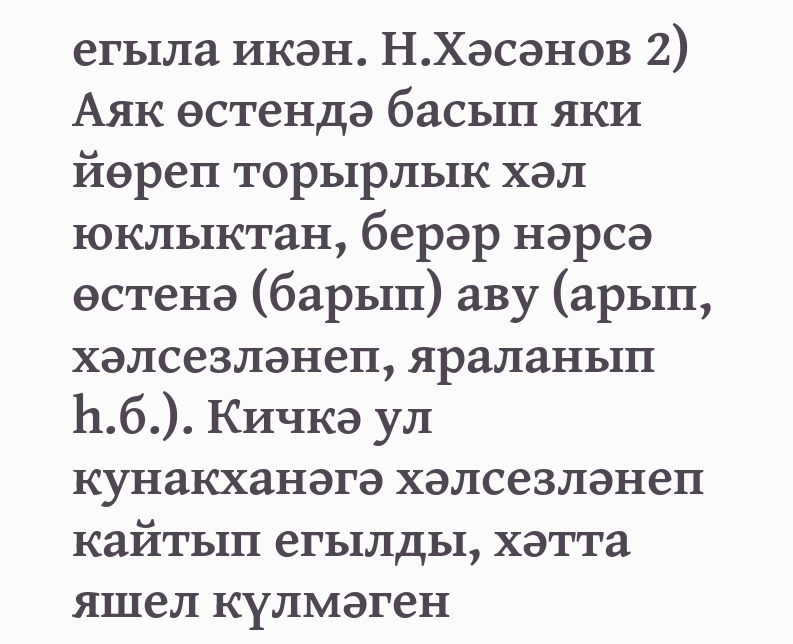егыла икән. Н.Хәсәнов 2) Аяк өстендә басып яки йөреп торырлык хәл юклыктан, берәр нәрсә өстенә (барып) аву (арып, хәлсезләнеп, яраланып һ.б.). Кичкә ул кунакханәгә хәлсезләнеп кайтып егылды, хәтта яшел күлмәген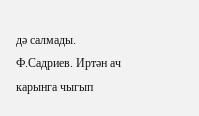дә салмады. Ф.Садриев. Иртән ач карынга чыгып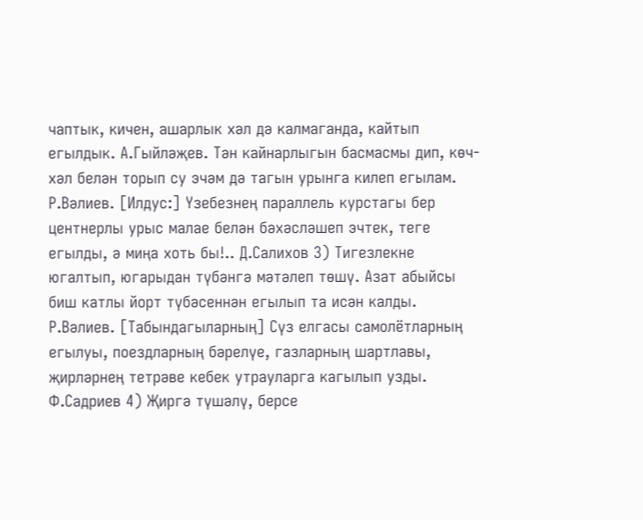чаптык, кичен, ашарлык хәл дә калмаганда, кайтып егылдык. А.Гыйләҗев. Тән кайнарлыгын басмасмы дип, көч-хәл белән торып су эчәм дә тагын урынга килеп егылам. Р.Вәлиев. [Илдус:] Үзебезнең параллель курстагы бер центнерлы урыс малае белән бәхәсләшеп эчтек, теге егылды, ә миңа хоть бы!.. Д.Салихов 3) Тигезлекне югалтып, югарыдан түбәнгә мәтәлеп төшү. Азат абыйсы биш катлы йорт түбәсеннән егылып та исән калды. Р.Вәлиев. [Табындагыларның] Сүз елгасы самолётларның егылуы, поездларның бәрелүе, газларның шартлавы, җирләрнең тетрәве кебек утрауларга кагылып узды. Ф.Садриев 4) Җиргә түшәлү, берсе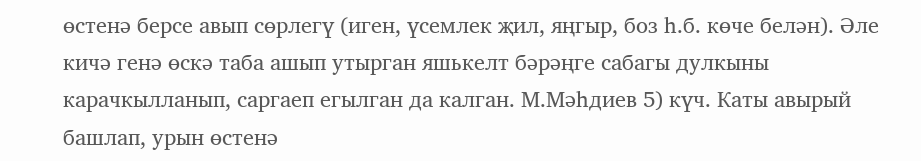өстенә берсе авып сөрлегү (иген, үсемлек җил, яңгыр, боз һ.б. көче белән). Әле кичә генә өскә таба ашып утырган яшькелт бәрәңге сабагы дулкыны карачкылланып, саргаеп егылган да калган. М.Мәһдиев 5) күч. Каты авырый башлап, урын өстенә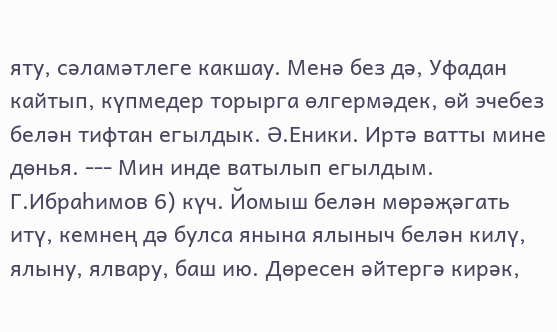яту, сәламәтлеге какшау. Менә без дә, Уфадан кайтып, күпмедер торырга өлгермәдек, өй эчебез белән тифтан егылдык. Ә.Еники. Иртә ватты мине дөнья. --- Мин инде ватылып егылдым. Г.Ибраһимов 6) күч. Йомыш белән мөрәҗәгать итү, кемнең дә булса янына ялыныч белән килү, ялыну, ялвару, баш ию. Дөресен әйтергә кирәк,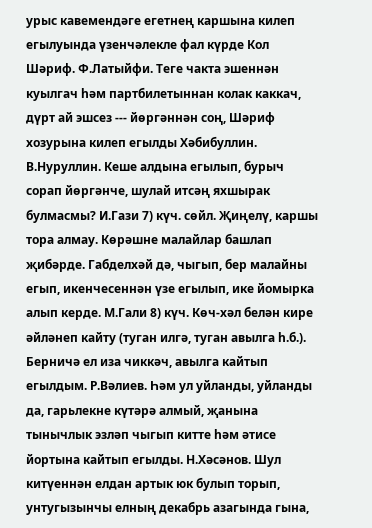урыс кавемендәге егетнең каршына килеп егылуында үзенчәлекле фал күрде Кол Шәриф. Ф.Латыйфи. Теге чакта эшеннән куылгач һәм партбилетыннан колак каккач, дүрт ай эшсез --- йөргәннән соң, Шәриф хозурына килеп егылды Хәбибуллин. В.Нуруллин. Кеше алдына егылып, бурыч сорап йөргәнче, шулай итсәң яхшырак булмасмы? И.Гази 7) күч. сөйл. Җиңелү, каршы тора алмау. Көрәшне малайлар башлап җибәрде. Габделхәй дә, чыгып, бер малайны егып, икенчесеннән үзе егылып, ике йомырка алып керде. М.Гали 8) күч. Көч-хәл белән кире әйләнеп кайту (туган илгә, туган авылга һ.б.). Берничә ел иза чиккәч, авылга кайтып егылдым. Р.Вәлиев. Һәм ул уйланды, уйланды да, гарьлекне күтәрә алмый, җанына тынычлык эзләп чыгып китте һәм әтисе йортына кайтып егылды. Н.Хәсәнов. Шул китүеннән елдан артык юк булып торып, унтугызынчы елның декабрь азагында гына,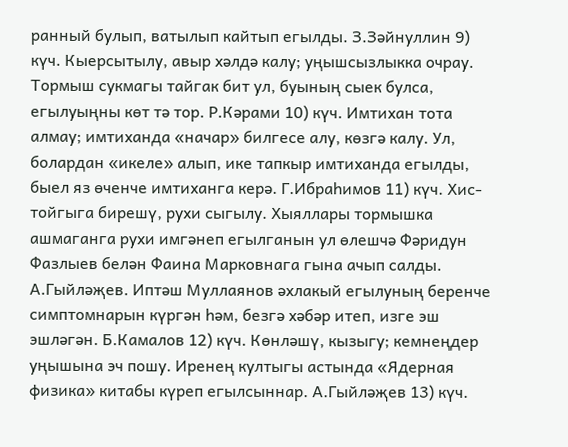ранный булып, ватылып кайтып егылды. З.Зәйнуллин 9) күч. Кыерсытылу, авыр хәлдә калу; уңышсызлыкка очрау. Тормыш сукмагы тайгак бит ул, буының сыек булса, егылуыңны көт тә тор. Р.Кәрами 10) күч. Имтихан тота алмау; имтиханда «начар» билгесе алу, көзгә калу. Ул, болардан «икеле» алып, ике тапкыр имтиханда егылды, быел яз өченче имтиханга керә. Г.Ибраһимов 11) күч. Хис-тойгыга бирешү, рухи сыгылу. Хыяллары тормышка ашмаганга рухи имгәнеп егылганын ул өлешчә Фәридун Фазлыев белән Фаина Марковнага гына ачып салды. А.Гыйләҗев. Иптәш Муллаянов әхлакый егылуның беренче симптомнарын күргән һәм, безгә хәбәр итеп, изге эш эшләгән. Б.Камалов 12) күч. Көнләшү, кызыгу; кемнеңдер уңышына эч пошу. Иренең култыгы астында «Ядерная физика» китабы күреп егылсыннар. А.Гыйләҗев 13) күч.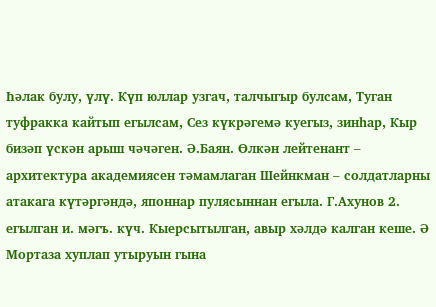Һәлак булу, үлү. Күп юллар узгач, талчыгыр булсам, Туган туфракка кайтып егылсам, Сез күкрәгемә куегыз, зинһар, Кыр бизәп үскән арыш чәчәген. Ә.Баян. Өлкән лейтенант – архитектура академиясен тәмамлаган Шейнкман – солдатларны атакага күтәргәндә, японнар пулясыннан егыла. Г.Ахунов 2. егылган и. мәгъ. күч. Кыерсытылган, авыр хәлдә калган кеше. Ә Мортаза хуплап утыруын гына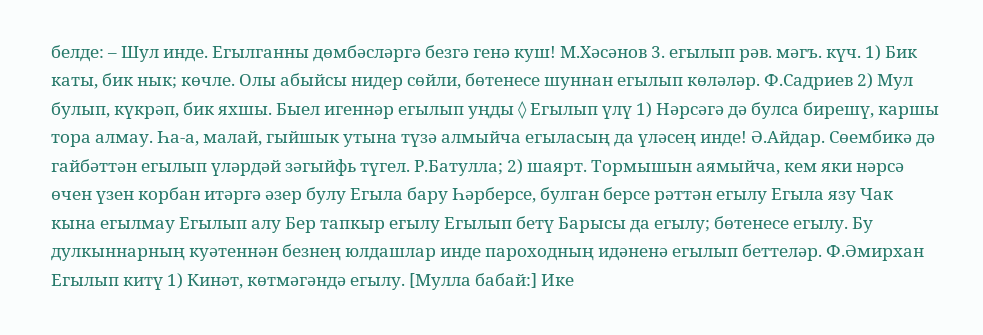белде: – Шул инде. Егылганны дөмбәсләргә безгә генә куш! М.Хәсәнов 3. егылып рәв. мәгъ. күч. 1) Бик каты, бик нык; көчле. Олы абыйсы нидер сөйли, бөтенесе шуннан егылып көләләр. Ф.Садриев 2) Мул булып, күкрәп, бик яхшы. Быел игеннәр егылып уңды ◊ Егылып үлү 1) Нәрсәгә дә булса бирешү, каршы тора алмау. Һа-а, малай, гыйшык утына түзә алмыйча егыласың да үләсең инде! Ә.Айдар. Сөембикә дә гайбәттән егылып үләрдәй зәгыйфь түгел. Р.Батулла; 2) шаярт. Тормышын аямыйча, кем яки нәрсә өчен үзен корбан итәргә әзер булу Егыла бару Һәрберсе, булган берсе рәттән егылу Егыла язу Чак кына егылмау Егылып алу Бер тапкыр егылу Егылып бетү Барысы да егылу; бөтенесе егылу. Бу дулкыннарның куәтеннән безнең юлдашлар инде пароходның идәненә егылып беттеләр. Ф.Әмирхан Егылып китү 1) Кинәт, көтмәгәндә егылу. [Мулла бабай:] Ике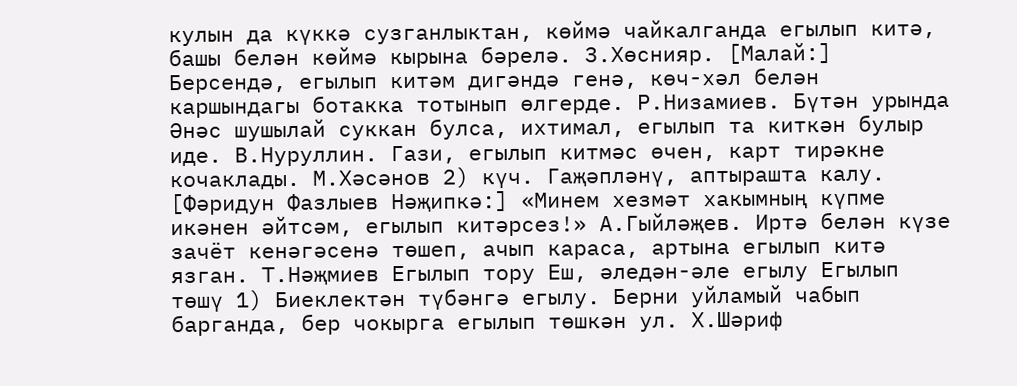кулын да күккә сузганлыктан, көймә чайкалганда егылып китә, башы белән көймә кырына бәрелә. З.Хөснияр. [Малай:] Берсендә, егылып китәм дигәндә генә, көч-хәл белән каршындагы ботакка тотынып өлгерде. Р.Низамиев. Бүтән урында Әнәс шушылай суккан булса, ихтимал, егылып та киткән булыр иде. В.Нуруллин. Гази, егылып китмәс өчен, карт тирәкне кочаклады. М.Хәсәнов 2) күч. Гаҗәпләнү, аптырашта калу. [Фәридун Фазлыев Нәҗипкә:] «Минем хезмәт хакымның күпме икәнен әйтсәм, егылып китәрсез!» А.Гыйләҗев. Иртә белән күзе зачёт кенәгәсенә төшеп, ачып караса, артына егылып китә язган. Т.Нәҗмиев Егылып тору Еш, әледән-әле егылу Егылып төшү 1) Биеклектән түбәнгә егылу. Берни уйламый чабып барганда, бер чокырга егылып төшкән ул. Х.Шәриф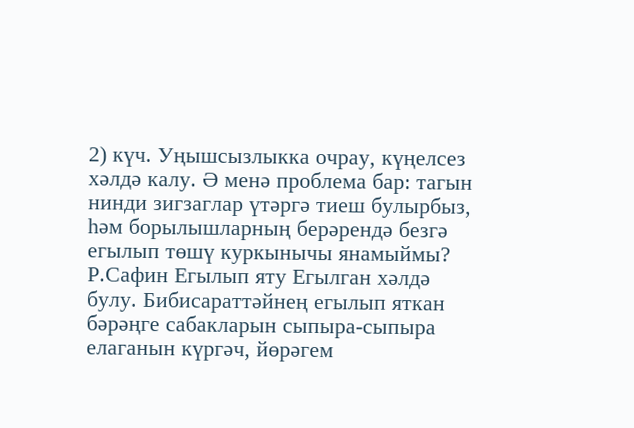2) күч. Уңышсызлыкка очрау, күңелсез хәлдә калу. Ә менә проблема бар: тагын нинди зигзаглар үтәргә тиеш булырбыз, һәм борылышларның берәрендә безгә егылып төшү куркынычы янамыймы? Р.Сафин Егылып яту Егылган хәлдә булу. Бибисараттәйнең егылып яткан бәрәңге сабакларын сыпыра-сыпыра елаганын күргәч, йөрәгем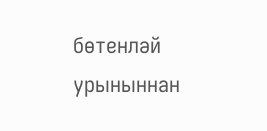бөтенләй урыныннан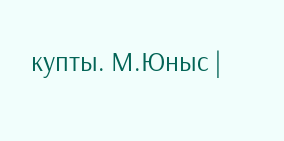купты. М.Юныс |